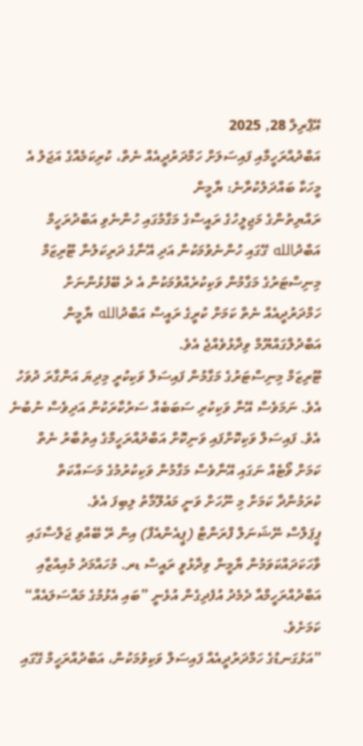އޭޕްރިލް 28, 2025
އަބްދުއްރަހީމާއި ފައިސަލަށް ހަމްދަރުދީއެއް ނެތް، ކުރިކަމެއްގެ އަޖަލު އެ މީހަކާ ބައްދަލުކުރާނެ: ޔާމީން
ރައްޔިތުންގެ މަޖިލީހުގެ ރައީސްގެ މަގާމުގައި ހުންނެވި އަބްދުރަހީމް އަބްދުالله ގޭގައި ހުންނެވުމަކުން އަދި އޭނާގެ ދަރިކަލުން ޓޫރިޒަމް މިނިސްޓަރުގެ މަގާމުން ވަކިކުރެއްވުމަކުން އެ ދެ ބޭފުޅުންނަށް ހަމްދަރުދީއެއް ނެތް ކަމަށް ކުރީގެ ރައީސް އަބްދުالله ޔާމީން އަބްދުލްގައްޔޫމް ވިދާޅުވެއްޖެ އެވެ.
ޓޫރިޒަމް މިނިސްޓަރުގެ މަގާމުން ފައިސަލް ވަކިކުރީ މިދިޔަ އަންގާރަ ދުވަހު އެވެ. ނަމަވެސް އޭނާ ވަކިކުރި ސަބަބެއް ސަރުކާރަކުން އަދިވެސް ނުބުނެ އެވެ. ފައިސަލް ވަކިކޮށްފައި ވަނިކޮށް އަބްދުއްރަހީމްގެ އިތުބާރު ނެތް ކަމަށް ވޯޓެއް ނަގައި އޭނާވެސް މަގާމުން ވަކިކުރުމުގެ މަސައްކަތް ކުރަމުންދާ ކަމަށް މި ނޫހަށް ވަނީ މައުލޫމާތު ލިބިފަ އެވެ.
ޕީޕަލްސް ނޭޝަނަލް ފްރަންޓް (ޕީއެންއެފް) އިން ރޭ ބޭއްވި ޖަލްސާގައި ވާހަކަދައްކަވަމުން ޔާމީން ވިދާޅުވީ ރައީސް ޑރ. މުހައްމަދު މުއިއްޒާއި އަބްދުއްރަހީމްއާ ދެމެދު އުފެދިގެން އުޅެނީ ”ބައި އެޅުމުގެ މައްސަލައެއް“ ކަމަށެވެ.
”އަޅުގަނޑުގެ ހަމްދަރުދީއެއް ފައިސަލް ވަކިވުމަކުން، އަބްދުއްރަހީމް ގޭގައި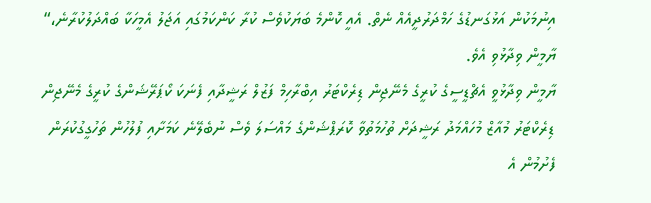އިނުމަކުން އަޅުގަނޑުގެ ހަމްދަރުދީއެއް ނެތް. އެއީ ކޮންމެ ބަޔަކުވެސް ކުރާ ކަންކަމުގައި އަޖަލު އެމީހަކާ ބައްދަލުކުރާނެ،“ ޔާމީން ވިދާޅުވި އެވެ.
ޔާމީން ވިދާޅުވީ އެޗްޑީސީގެ ކުރީގެ މެނޭޖިން ޑިރެކްޓަރު އިބްރާހިމް ފަޒުލް ރަޝީދާއި ފެނަކަ ކޯޕަރޭޝަންގެ ކުރީގެ މެނޭޖިން ޑިރެކްޓަރު މުއާޒް މުހައްމަދު ރަޝީދަށް ތުހުމަތުވާ ކޮރަޕްޝަންގެ މައްސަލަ ވެސް ނުބެލޭނެ ކަމަށާއި ފުލުހުން ތަހުގީގުކުރަން ފެށުމުން އެ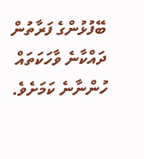ބޭފުޅުންގެ ފަރާތުން ދައްކާނެ ވާހަކަތައް ހުންނާނެ ކަމަށެވެ.